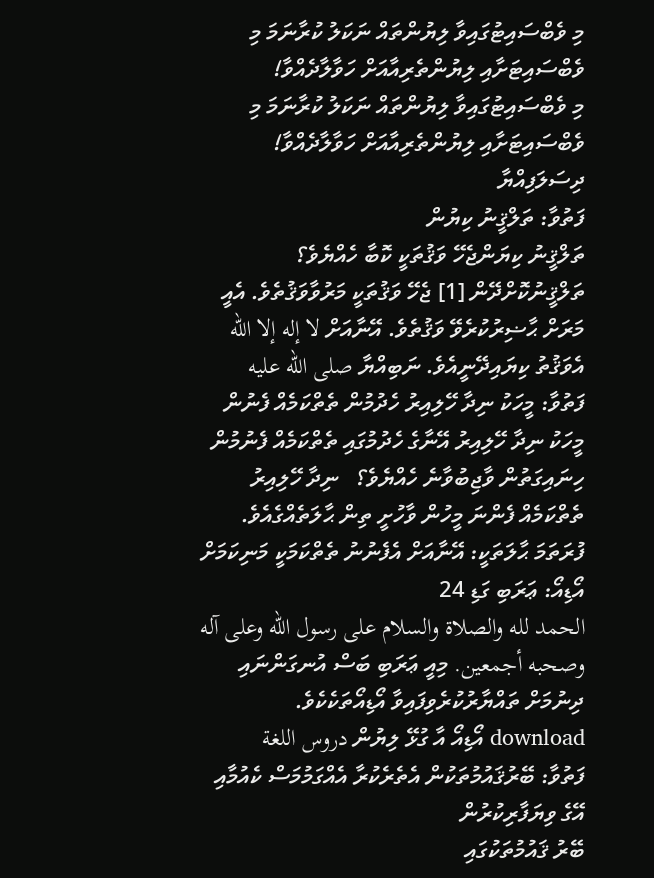މި ވެބްސައިޓުގައިވާ ލިޔުންތައް ނަކަލު ކުރާނަމަ މި ވެބްސައިޓަށާއި ލިޔުންތެރިއާއަށް ހަވާލާދެއްވާ!
މި ވެބްސައިޓުގައިވާ ލިޔުންތައް ނަކަލު ކުރާނަމަ މި ވެބްސައިޓަށާއި ލިޔުންތެރިއާއަށް ހަވާލާދެއްވާ!
ދިސަލަފިއްޔާ
ފަތުވާ: ތަލްޤީނު ކިޔުން
ތަލްޤީނު ކިޔަންޖެހޭ ވަޤުތަކީ ކޮބާ ހެއްޔެވެ؟ ތަލްޤީނުކޮށްދޭން [1] ޖެހޭ ވަޤުތަކީ މަރުވާވަޤުތެވެ. އެއީ މަރަށް ޙާޟިރުކުރެވޭ ވަޤުތެވެ. އޭނާއަށް لا إله إلا الله އެވަޤުތު ކިޔައިދޭނީއެވެ. ނަބިއްޔާ صلى الله عليه
ފަތުވާ: މީހަކު ނިދާ ހޭލިއިރު ހެދުމުން ތެތްކަމެއް ފެނުން
މީހަކު ނިދާ ހޭލިއިރު އޭނާގެ ހެދުމުގައި ތެތްކަމެއް ފެނުމުން ހިނައިގަތުން ވާޖިބުވާނެ ހެއްޔެވެ؟   ނިދާ ހޭލިއިރު ތެތްކަމެއް ފެންނަ މީހުން ވާހުށީ ތިން ޙާލަތެއްގެއެވެ. ފުރަތަމަ ޙާލަތަކީ: އޭނާއަށް އެފެނުނު ތެތްކަމަކީ މަނިކަމަށް
އޯޑިއޯ: ޢަރަބި ގަޑި 24
الحمد لله والصلاة والسلام على رسول الله وعلى آله وصحبه أجمعين. މިއީ ޢަރަބި ބަސް އުނގަންނައި ދިނުމަށް ތައްޔާރުކުރެވިފައިވާ އޯޑިއޯތަކެކެވެ. download އޯޑިއޯ އާ ގުޅޭ ލިޔުން دروس اللغة
ފަތުވާ: ބޭރުޤައުމުތަކުން އެތެރެކުރާ އެއްގަމުމަސް ކެއުމާއި އޭގެ ވިޔަފާރިކުރުން
ބޭރު ޤައުމުތަކުގައި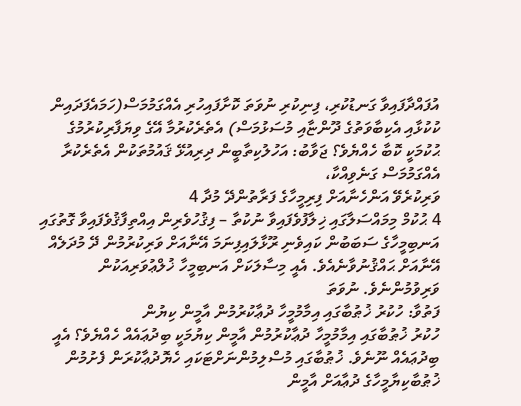އުފައްދާފައިވާ ގަނޑުކުރި، ފިނިކުރި ނުވަތަ ކޮށާފައިހުރި އެއްގަމުމަސް(ހަމައެފަދައިން ކުކުޅާއި އެކިބާވަތުގެ ދޫންޏާއި މުސަޅުމަސް) އެތެރެކުރުމާ އޭގެ ވިޔަފާރިކުރުމުގެ ޙުކުމަކީ ކޮބާ ހެއްޔެވެ؟ ޖަވާބު: އަހުލުކިތާބީން ދިރިއުޅޭ ޤައުމުތަކުން އެތެރެކުރާ އެއްގަމުމަސް ގަނެވިއްކާ،
ވަރިކުރެވޭ އަންހެނާއަށް ފިރިމީހާގެ ފަރާތުންދޭ މުދާ 4
4 ޙުކުމް މިމައްސަލާގައި ޚިލާފުވެފައިވާ ނުކުތާ – ފިޤުހުވެރިން އިއްތިފާޤުވެފައިވާ ގޮތުގައި އަނބިމީހާގެ ސަބަބުން ކައިވެނި ރޫޅާލައިފިނަމަ އޭނާއަށް ވަރިކުރުމުން ދޭ މުދަލެއް އޭނާއަށް ޙައްޤުނުވާނެއެވެ. އެއީ މިސާލަކަށް އަނބިމީހާ ޚުލްޢުވަރިއަކުން ވަރިވުމުންނެވެ. ނުވަތަ
ފަތުވާ: ހުކުރު ޚުޠުބާގައި އިމާމުމީހާ ދުޢާކުރުމުން އާމީން ކިޔުން
ހުކުރު ޚުޠުބާގައި އިމާމުމީހާ ދުޢާކުރުމުން އާމީން ކިޔުމަކީ ބިދުޢައެއް ހެއްޔެވެ؟ އެއީ ބިދުޢައެއް ނޫނެވެ. ޚުޠުބާގައި މުސްލިމުންނަށްޓަކައި ހެޔޮދުޢާކުރަން ފެށުމުން ޚުޠުބާކިޔާމީހާގެ ދުޢާއަށް އާމީން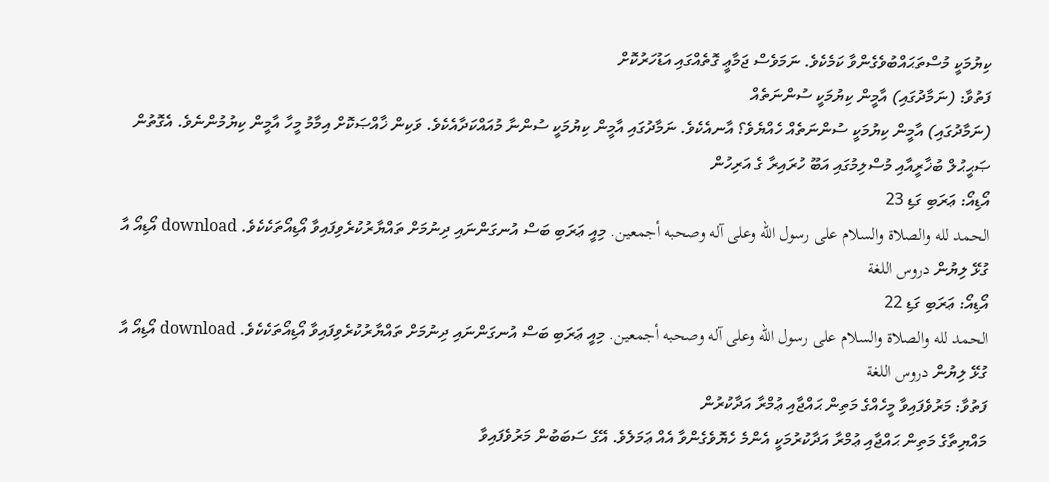ކިޔުމަކީ މުސްތަޙައްބުވެގެންވާ ކަމެކެވެ. ނަމަވެސް ޖަމާޢީ ގޮތެއްގައި އަޑުހަރުކޮށް
ފަތުވާ: (ނަމާދުގައި) އާމީން ކިޔުމަކީ ސުންނަތެއް
(ނަމާދުގައި) އާމީން ކިޔުމަކީ ސުންނަތެއް ހެއްޔެވެ؟ އާނއެކެވެ. ނަމާދުގައި އާމީން ކިޔުމަކީ ސުންނާ މުއައްކަދާއެކެވެ. ވަކިން ޚާއްޞަކޮށް އިމާމު މީހާ އާމީން ކިޔުމުންނެވެ. އެގޮތުން ޞަޙީޙުލް ބުޚާރީއާއި މުސްލިމުގައި އަބޫ ހުރައިރާ ގެ އަރިހުން
އޯޑިއޯ: ޢަރަބި ގަޑި 23
الحمد لله والصلاة والسلام على رسول الله وعلى آله وصحبه أجمعين. މިއީ ޢަރަބި ބަސް އުނގަންނައި ދިނުމަށް ތައްޔާރުކުރެވިފައިވާ އޯޑިއޯތަކެކެވެ. download އޯޑިއޯ އާ ގުޅޭ ލިޔުން دروس اللغة
އޯޑިއޯ: ޢަރަބި ގަޑި 22
الحمد لله والصلاة والسلام على رسول الله وعلى آله وصحبه أجمعين. މިއީ ޢަރަބި ބަސް އުނގަންނައި ދިނުމަށް ތައްޔާރުކުރެވިފައިވާ އޯޑިއޯތަކެކެވެ. download އޯޑިއޯ އާ ގުޅޭ ލިޔުން دروس اللغة
ފަތުވާ: މަރުވެފައިވާ މީހެއްގެ މަތިން ޙައްޖާއި ޢުމްރާ އަދާކުރުން
މައްޔިތާގެ މަތިން ޙައްޖާއި ޢުމްރާ އަދާކުރުމަކީ އެންމެ ހެޔޮވެގެންވާ އެއް ޢަމަލެވެ. އޭގެ ސަބަބުން މަރުވެފައިވާ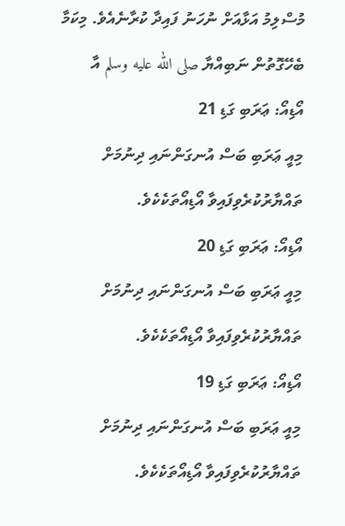މުސްލިމު އަޅާއަށް ނުހަނު ފައިދާ ކުރާނެއެވެ. މިކަމާ ބެހޭގޮތުން ނަބިއްޔާ صلى الله عليه وسلم އާ
އޯޑިއޯ: ޢަރަބި ގަޑި 21
މިއީ ޢަރަބި ބަސް އުނގަންނައި ދިނުމަށް ތައްޔާރުކުރެވިފައިވާ އޯޑިއޯތަކެކެވެ.
އޯޑިއޯ: ޢަރަބި ގަޑި 20
މިއީ ޢަރަބި ބަސް އުނގަންނައި ދިނުމަށް ތައްޔާރުކުރެވިފައިވާ އޯޑިއޯތަކެކެވެ.
އޯޑިއޯ: ޢަރަބި ގަޑި 19
މިއީ ޢަރަބި ބަސް އުނގަންނައި ދިނުމަށް ތައްޔާރުކުރެވިފައިވާ އޯޑިއޯތަކެކެވެ.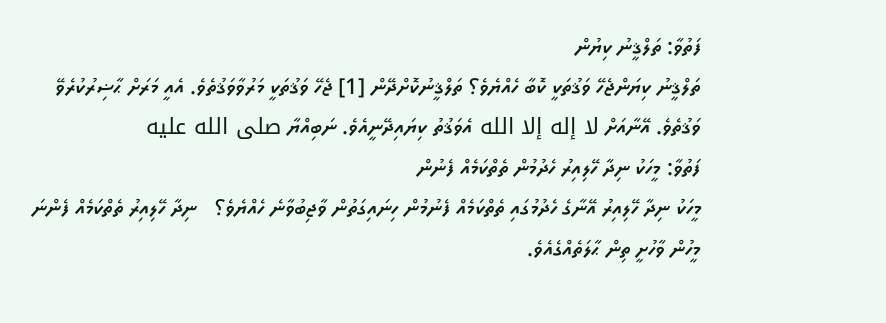ފަތުވާ: ތަލްޤީނު ކިޔުން
ތަލްޤީނު ކިޔަންޖެހޭ ވަޤުތަކީ ކޮބާ ހެއްޔެވެ؟ ތަލްޤީނުކޮށްދޭން [1] ޖެހޭ ވަޤުތަކީ މަރުވާވަޤުތެވެ. އެއީ މަރަށް ޙާޟިރުކުރެވޭ ވަޤުތެވެ. އޭނާއަށް لا إله إلا الله އެވަޤުތު ކިޔައިދޭނީއެވެ. ނަބިއްޔާ صلى الله عليه
ފަތުވާ: މީހަކު ނިދާ ހޭލިއިރު ހެދުމުން ތެތްކަމެއް ފެނުން
މީހަކު ނިދާ ހޭލިއިރު އޭނާގެ ހެދުމުގައި ތެތްކަމެއް ފެނުމުން ހިނައިގަތުން ވާޖިބުވާނެ ހެއްޔެވެ؟   ނިދާ ހޭލިއިރު ތެތްކަމެއް ފެންނަ މީހުން ވާހުށީ ތިން ޙާލަތެއްގެއެވެ.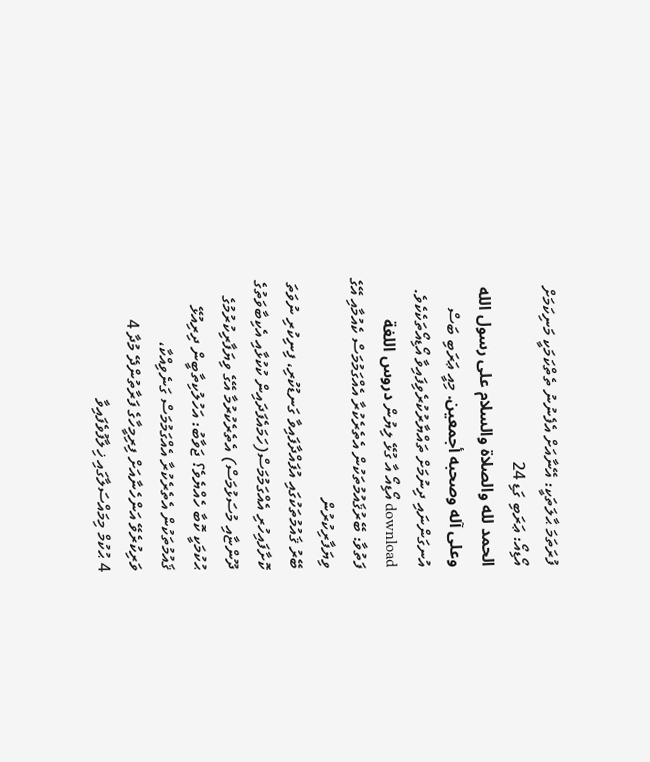ފުރަތަމަ ޙާލަތަކީ: އޭނާއަށް އެފެނުނު ތެތްކަމަކީ މަނިކަމަށް
އޯޑިއޯ: ޢަރަބި ގަޑި 24
الحمد لله والصلاة والسلام على رسول الله وعلى آله وصحبه أجمعين. މިއީ ޢަރަބި ބަސް އުނގަންނައި ދިނުމަށް ތައްޔާރުކުރެވިފައިވާ އޯޑިއޯތަކެކެވެ. download އޯޑިއޯ އާ ގުޅޭ ލިޔުން دروس اللغة
ފަތުވާ: ބޭރުޤައުމުތަކުން އެތެރެކުރާ އެއްގަމުމަސް ކެއުމާއި އޭގެ ވިޔަފާރިކުރުން
ބޭރު ޤައުމުތަކުގައި އުފައްދާފައިވާ ގަނޑުކުރި، ފިނިކުރި ނުވަތަ ކޮށާފައިހުރި އެއްގަމުމަސް(ހަމައެފަދައިން ކުކުޅާއި އެކިބާވަތުގެ ދޫންޏާއި މުސަޅުމަސް) އެތެރެކުރުމާ އޭގެ ވިޔަފާރިކުރުމުގެ ޙުކުމަކީ ކޮބާ ހެއްޔެވެ؟ ޖަވާބު: އަހުލުކިތާބީން ދިރިއުޅޭ ޤައުމުތަކުން އެތެރެކުރާ އެއްގަމުމަސް ގަނެވިއްކާ،
ވަރިކުރެވޭ އަންހެނާއަށް ފިރިމީހާގެ ފަރާތުންދޭ މުދާ 4
4 ޙުކުމް މިމައްސަލާގައި ޚިލާފުވެފައިވާ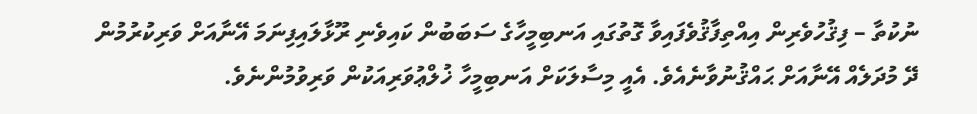ނުކުތާ – ފިޤުހުވެރިން އިއްތިފާޤުވެފައިވާ ގޮތުގައި އަނބިމީހާގެ ސަބަބުން ކައިވެނި ރޫޅާލައިފިނަމަ އޭނާއަށް ވަރިކުރުމުން ދޭ މުދަލެއް އޭނާއަށް ޙައްޤުނުވާނެއެވެ. އެއީ މިސާލަކަށް އަނބިމީހާ ޚުލްޢުވަރިއަކުން ވަރިވުމުންނެވެ.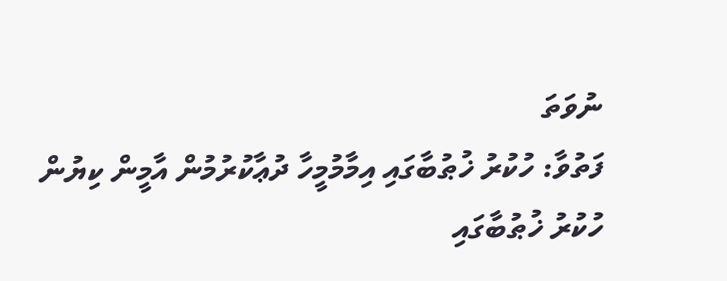ނުވަތަ
ފަތުވާ: ހުކުރު ޚުޠުބާގައި އިމާމުމީހާ ދުޢާކުރުމުން އާމީން ކިޔުން
ހުކުރު ޚުޠުބާގައި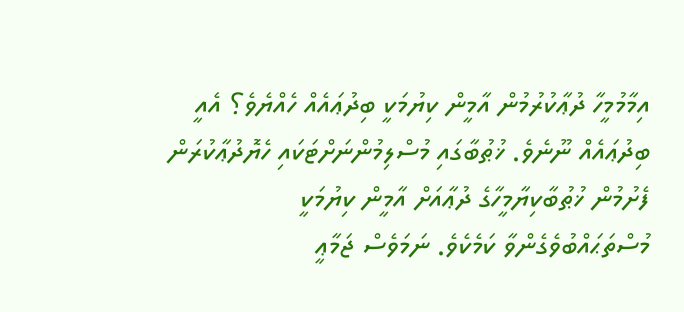އިމާމުމީހާ ދުޢާކުރުމުން އާމީން ކިޔުމަކީ ބިދުޢައެއް ހެއްޔެވެ؟ އެއީ ބިދުޢައެއް ނޫނެވެ. ޚުޠުބާގައި މުސްލިމުންނަށްޓަކައި ހެޔޮދުޢާކުރަން ފެށުމުން ޚުޠުބާކިޔާމީހާގެ ދުޢާއަށް އާމީން ކިޔުމަކީ މުސްތަޙައްބުވެގެންވާ ކަމެކެވެ. ނަމަވެސް ޖަމާޢީ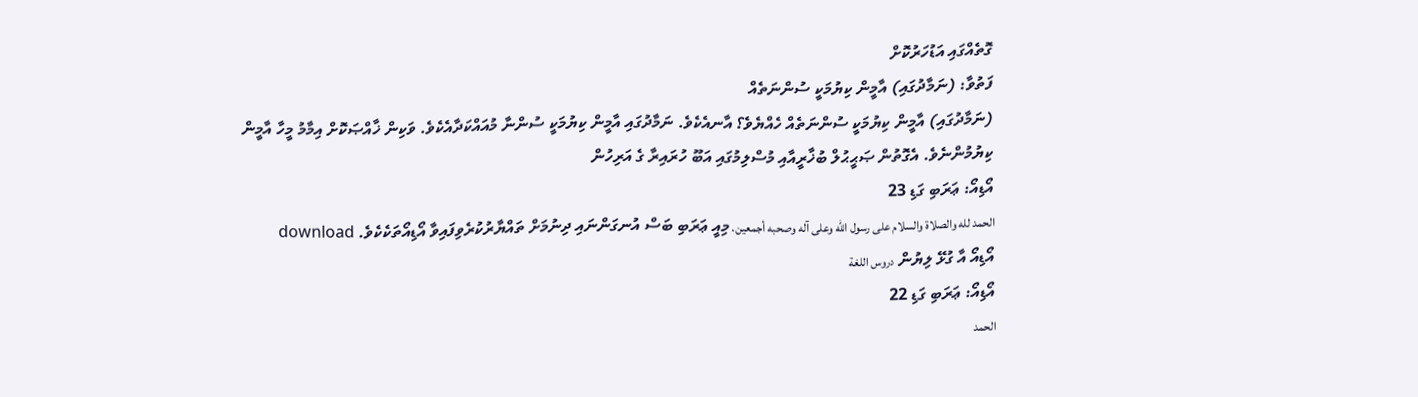ގޮތެއްގައި އަޑުހަރުކޮށް
ފަތުވާ: (ނަމާދުގައި) އާމީން ކިޔުމަކީ ސުންނަތެއް
(ނަމާދުގައި) އާމީން ކިޔުމަކީ ސުންނަތެއް ހެއްޔެވެ؟ އާނއެކެވެ. ނަމާދުގައި އާމީން ކިޔުމަކީ ސުންނާ މުއައްކަދާއެކެވެ. ވަކިން ޚާއްޞަކޮށް އިމާމު މީހާ އާމީން ކިޔުމުންނެވެ. އެގޮތުން ޞަޙީޙުލް ބުޚާރީއާއި މުސްލިމުގައި އަބޫ ހުރައިރާ ގެ އަރިހުން
އޯޑިއޯ: ޢަރަބި ގަޑި 23
الحمد لله والصلاة والسلام على رسول الله وعلى آله وصحبه أجمعين. މިއީ ޢަރަބި ބަސް އުނގަންނައި ދިނުމަށް ތައްޔާރުކުރެވިފައިވާ އޯޑިއޯތަކެކެވެ. download އޯޑިއޯ އާ ގުޅޭ ލިޔުން دروس اللغة
އޯޑިއޯ: ޢަރަބި ގަޑި 22
الحمد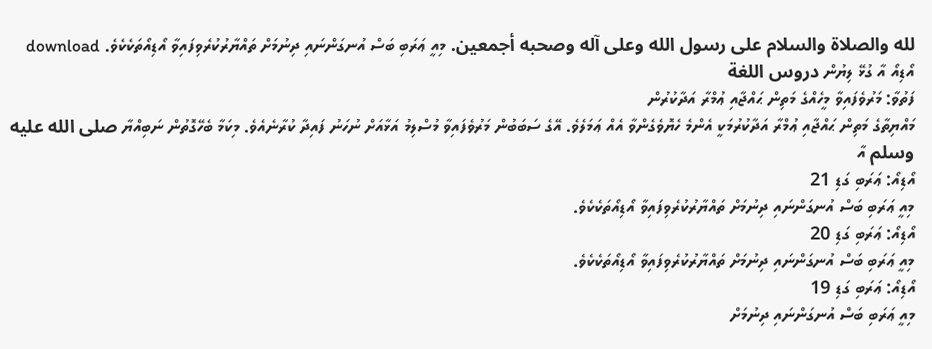لله والصلاة والسلام على رسول الله وعلى آله وصحبه أجمعين. މިއީ ޢަރަބި ބަސް އުނގަންނައި ދިނުމަށް ތައްޔާރުކުރެވިފައިވާ އޯޑިއޯތަކެކެވެ. download އޯޑިއޯ އާ ގުޅޭ ލިޔުން دروس اللغة
ފަތުވާ: މަރުވެފައިވާ މީހެއްގެ މަތިން ޙައްޖާއި ޢުމްރާ އަދާކުރުން
މައްޔިތާގެ މަތިން ޙައްޖާއި ޢުމްރާ އަދާކުރުމަކީ އެންމެ ހެޔޮވެގެންވާ އެއް ޢަމަލެވެ. އޭގެ ސަބަބުން މަރުވެފައިވާ މުސްލިމު އަޅާއަށް ނުހަނު ފައިދާ ކުރާނެއެވެ. މިކަމާ ބެހޭގޮތުން ނަބިއްޔާ صلى الله عليه وسلم އާ
އޯޑިއޯ: ޢަރަބި ގަޑި 21
މިއީ ޢަރަބި ބަސް އުނގަންނައި ދިނުމަށް ތައްޔާރުކުރެވިފައިވާ އޯޑިއޯތަކެކެވެ.
އޯޑިއޯ: ޢަރަބި ގަޑި 20
މިއީ ޢަރަބި ބަސް އުނގަންނައި ދިނުމަށް ތައްޔާރުކުރެވިފައިވާ އޯޑިއޯތަކެކެވެ.
އޯޑިއޯ: ޢަރަބި ގަޑި 19
މިއީ ޢަރަބި ބަސް އުނގަންނައި ދިނުމަށް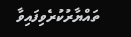ތައްޔާރުކުރެވިފައިވާ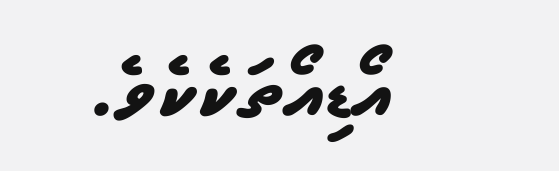އޯޑިއޯތަކެކެވެ.